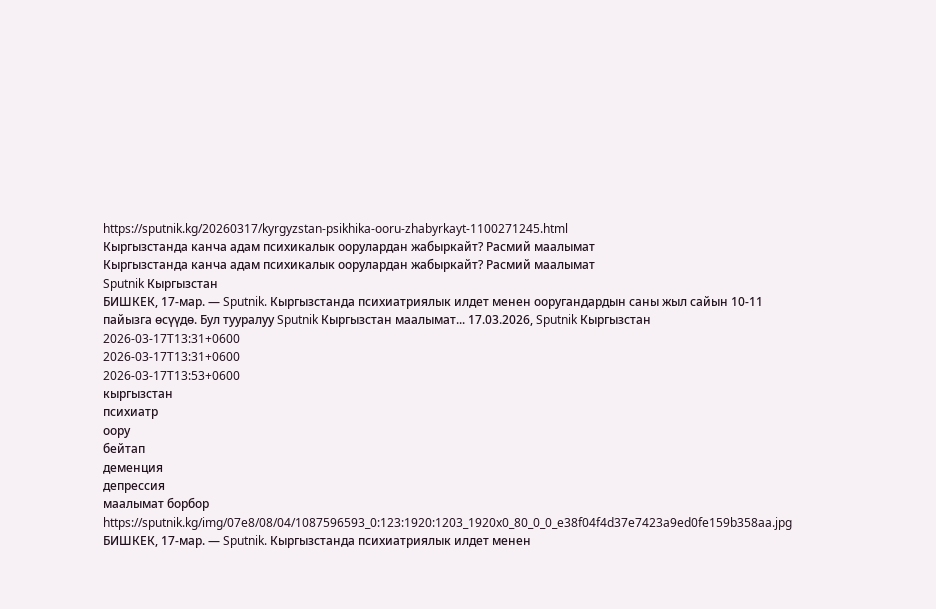https://sputnik.kg/20260317/kyrgyzstan-psikhika-ooru-zhabyrkayt-1100271245.html
Кыргызстанда канча адам психикалык оорулардан жабыркайт? Расмий маалымат
Кыргызстанда канча адам психикалык оорулардан жабыркайт? Расмий маалымат
Sputnik Кыргызстан
БИШКЕК, 17-мар. — Sputnik. Кыргызстанда психиатриялык илдет менен ооругандардын саны жыл сайын 10-11 пайызга өсүүдө. Бул тууралуу Sputnik Кыргызстан маалымат... 17.03.2026, Sputnik Кыргызстан
2026-03-17T13:31+0600
2026-03-17T13:31+0600
2026-03-17T13:53+0600
кыргызстан
психиатр
оору
бейтап
деменция
депрессия
маалымат борбор
https://sputnik.kg/img/07e8/08/04/1087596593_0:123:1920:1203_1920x0_80_0_0_e38f04f4d37e7423a9ed0fe159b358aa.jpg
БИШКЕК, 17-мар. — Sputnik. Кыргызстанда психиатриялык илдет менен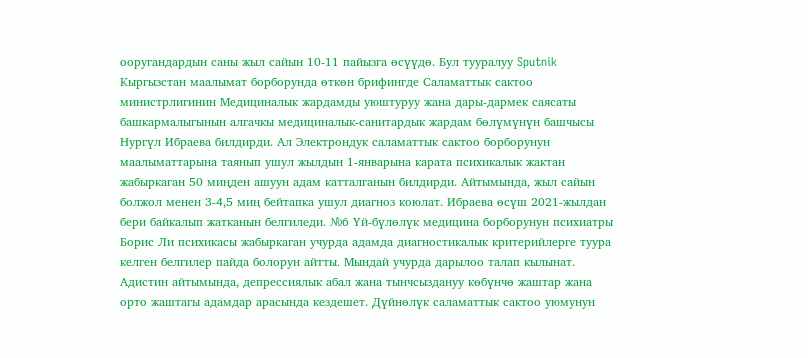ооругандардын саны жыл сайын 10-11 пайызга өсүүдө. Бул тууралуу Sputnik Кыргызстан маалымат борборунда өткөн брифингде Саламаттык сактоо министрлигинин Медициналык жардамды уюштуруу жана дары-дармек саясаты башкармалыгынын алгачкы медициналык-санитардык жардам бөлүмүнүн башчысы Нургүл Ибраева билдирди. Ал Электрондук саламаттык сактоо борборунун маалыматтарына таянып ушул жылдын 1-январына карата психикалык жактан жабыркаган 50 миңден ашуун адам катталганын билдирди. Айтымында, жыл сайын болжол менен 3-4,5 миң бейтапка ушул диагноз коюлат. Ибраева өсүш 2021-жылдан бери байкалып жатканын белгиледи. №6 Үй-бүлөлүк медицина борборунун психиатры Борис Ли психикасы жабыркаган учурда адамда диагностикалык критерийлерге туура келген белгилер пайда болорун айтты. Мындай учурда дарылоо талап кылынат. Адистин айтымында, депрессиялык абал жана тынчсыздануу көбүнчө жаштар жана орто жаштагы адамдар арасында кездешет. Дүйнөлүк саламаттык сактоо уюмунун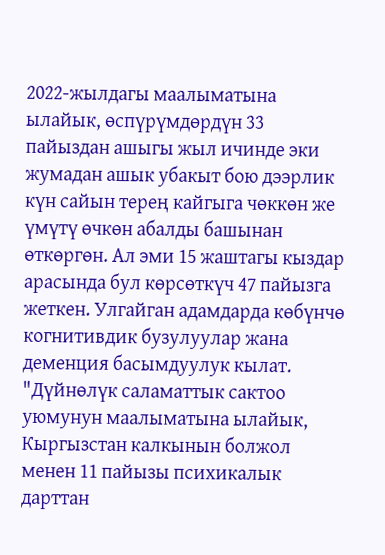2022-жылдагы маалыматына ылайык, өспүрүмдөрдүн 33 пайыздан ашыгы жыл ичинде эки жумадан ашык убакыт бою дээрлик күн сайын терең кайгыга чөккөн же үмүтү өчкөн абалды башынан өткөргөн. Ал эми 15 жаштагы кыздар арасында бул көрсөткүч 47 пайызга жеткен. Улгайган адамдарда көбүнчө когнитивдик бузулуулар жана деменция басымдуулук кылат. "Дүйнөлүк саламаттык сактоо уюмунун маалыматына ылайык, Кыргызстан калкынын болжол менен 11 пайызы психикалык дарттан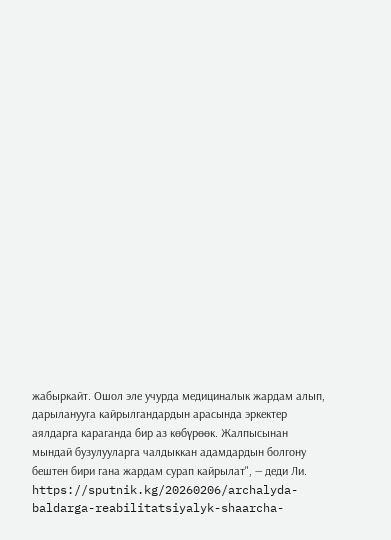жабыркайт. Ошол эле учурда медициналык жардам алып, дарыланууга кайрылгандардын арасында эркектер аялдарга караганда бир аз көбүрөөк. Жалпысынан мындай бузулууларга чалдыккан адамдардын болгону бештен бири гана жардам сурап кайрылат", — деди Ли.
https://sputnik.kg/20260206/archalyda-baldarga-reabilitatsiyalyk-shaarcha-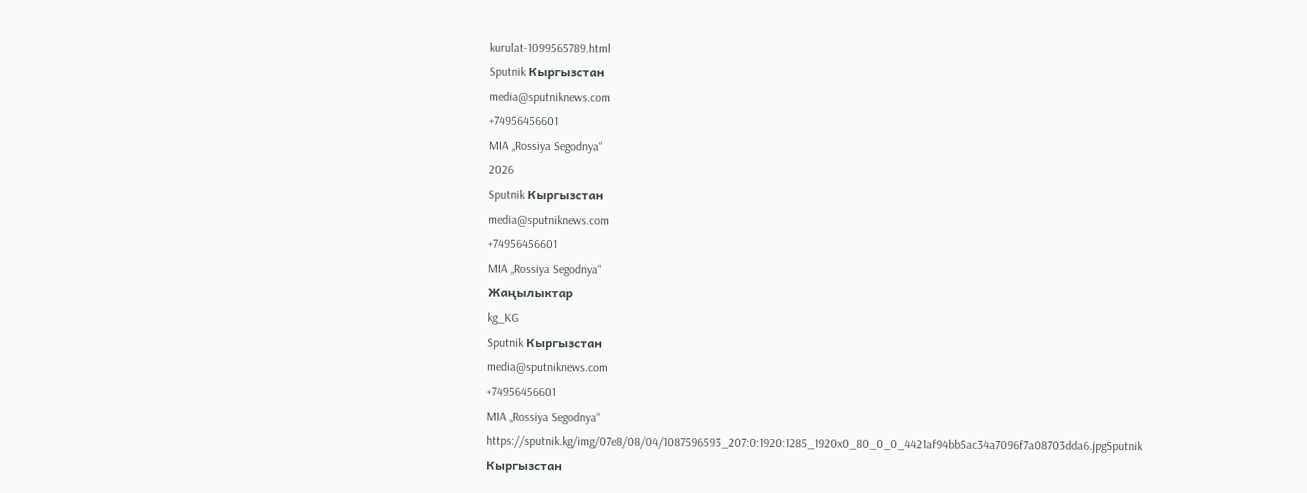kurulat-1099565789.html
Sputnik Кыргызстан
media@sputniknews.com
+74956456601
MIA „Rossiya Segodnya“
2026
Sputnik Кыргызстан
media@sputniknews.com
+74956456601
MIA „Rossiya Segodnya“
Жаңылыктар
kg_KG
Sputnik Кыргызстан
media@sputniknews.com
+74956456601
MIA „Rossiya Segodnya“
https://sputnik.kg/img/07e8/08/04/1087596593_207:0:1920:1285_1920x0_80_0_0_4421af94bb5ac34a7096f7a08703dda6.jpgSputnik Кыргызстан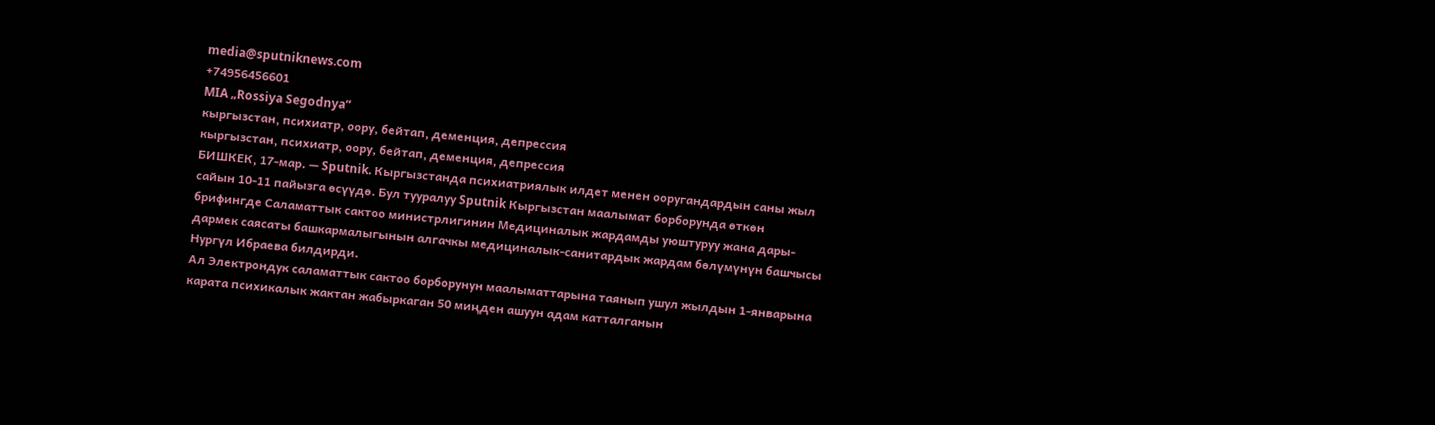media@sputniknews.com
+74956456601
MIA „Rossiya Segodnya“
кыргызстан, психиатр, оору, бейтап, деменция, депрессия
кыргызстан, психиатр, оору, бейтап, деменция, депрессия
БИШКЕК, 17-мар. — Sputnik. Кыргызстанда психиатриялык илдет менен ооругандардын саны жыл сайын 10-11 пайызга өсүүдө. Бул тууралуу Sputnik Кыргызстан маалымат борборунда өткөн брифингде Саламаттык сактоо министрлигинин Медициналык жардамды уюштуруу жана дары-дармек саясаты башкармалыгынын алгачкы медициналык-санитардык жардам бөлүмүнүн башчысы Нургүл Ибраева билдирди.
Ал Электрондук саламаттык сактоо борборунун маалыматтарына таянып ушул жылдын 1-январына карата психикалык жактан жабыркаган 50 миңден ашуун адам катталганын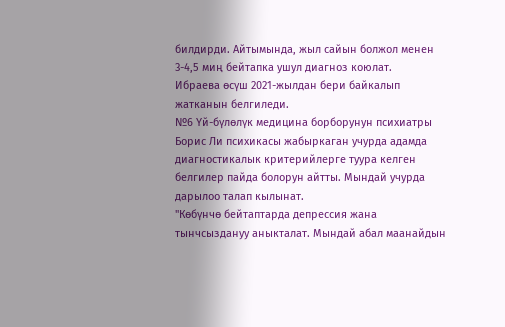билдирди. Айтымында, жыл сайын болжол менен 3-4,5 миң бейтапка ушул диагноз коюлат.
Ибраева өсүш 2021-жылдан бери байкалып жатканын белгиледи.
№6 Үй-бүлөлүк медицина борборунун психиатры Борис Ли психикасы жабыркаган учурда адамда диагностикалык критерийлерге туура келген белгилер пайда болорун айтты. Мындай учурда дарылоо талап кылынат.
"Көбүнчө бейтаптарда депрессия жана тынчсыздануу аныкталат. Мындай абал маанайдын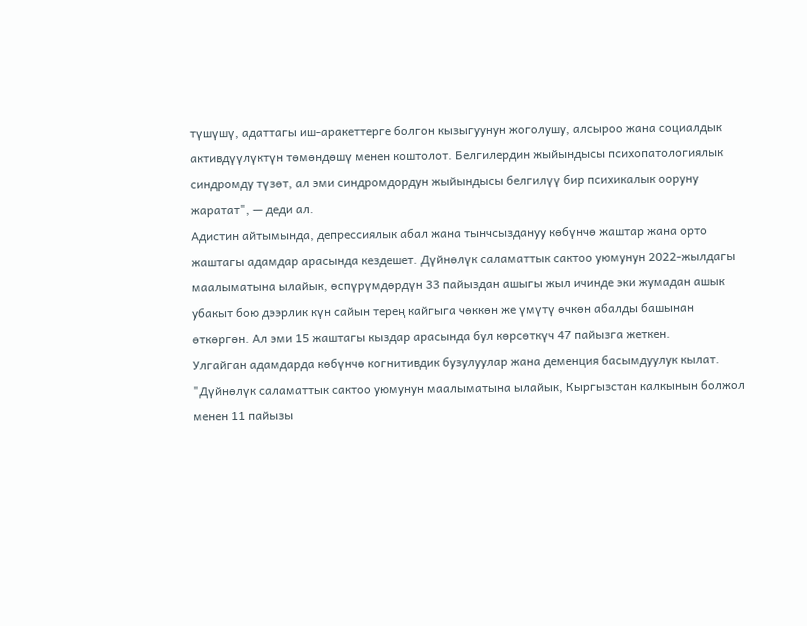түшүшү, адаттагы иш-аракеттерге болгон кызыгуунун жоголушу, алсыроо жана социалдык активдүүлүктүн төмөндөшү менен коштолот. Белгилердин жыйындысы психопатологиялык синдромду түзөт, ал эми синдромдордун жыйындысы белгилүү бир психикалык ооруну жаратат", — деди ал.
Адистин айтымында, депрессиялык абал жана тынчсыздануу көбүнчө жаштар жана орто жаштагы адамдар арасында кездешет. Дүйнөлүк саламаттык сактоо уюмунун 2022-жылдагы маалыматына ылайык, өспүрүмдөрдүн 33 пайыздан ашыгы жыл ичинде эки жумадан ашык убакыт бою дээрлик күн сайын терең кайгыга чөккөн же үмүтү өчкөн абалды башынан өткөргөн. Ал эми 15 жаштагы кыздар арасында бул көрсөткүч 47 пайызга жеткен.
Улгайган адамдарда көбүнчө когнитивдик бузулуулар жана деменция басымдуулук кылат.
"Дүйнөлүк саламаттык сактоо уюмунун маалыматына ылайык, Кыргызстан калкынын болжол менен 11 пайызы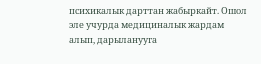психикалык дарттан жабыркайт. Ошол эле учурда медициналык жардам алып, дарыланууга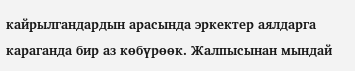кайрылгандардын арасында эркектер аялдарга караганда бир аз көбүрөөк. Жалпысынан мындай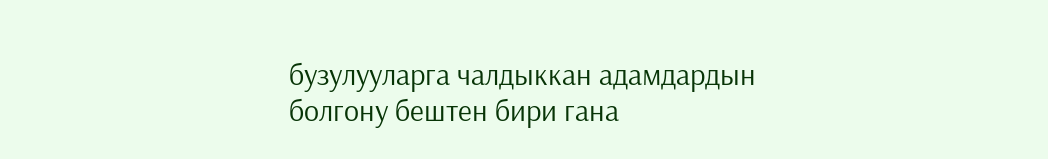бузулууларга чалдыккан адамдардын болгону бештен бири гана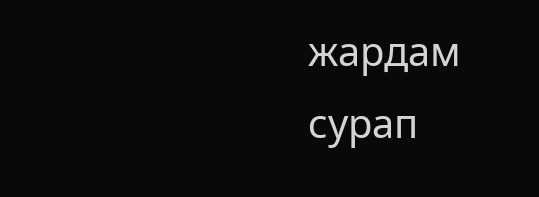жардам сурап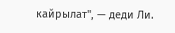кайрылат", — деди Ли.